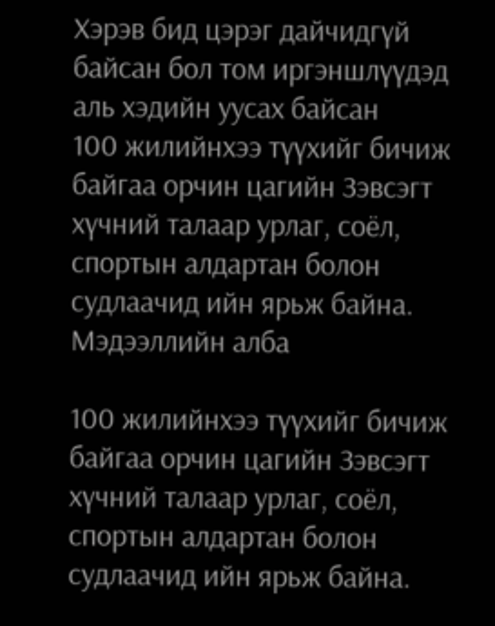Хэрэв бид цэрэг дайчидгүй байсан бол том иргэншлүүдэд аль хэдийн уусах байсан
100 жилийнхээ түүхийг бичиж байгаа орчин цагийн Зэвсэгт хүчний талаар урлаг, соёл, спортын алдартан болон судлаачид ийн ярьж байна.
Мэдээллийн алба

100 жилийнхээ түүхийг бичиж байгаа орчин цагийн Зэвсэгт хүчний талаар урлаг, соёл, спортын алдартан болон судлаачид ийн ярьж байна.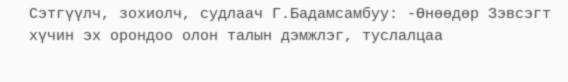Сэтгүүлч, зохиолч, судлаач Г.Бадамсамбуу: -Өнөөдөр Зэвсэгт хүчин эх орондоо олон талын дэмжлэг, туслалцаа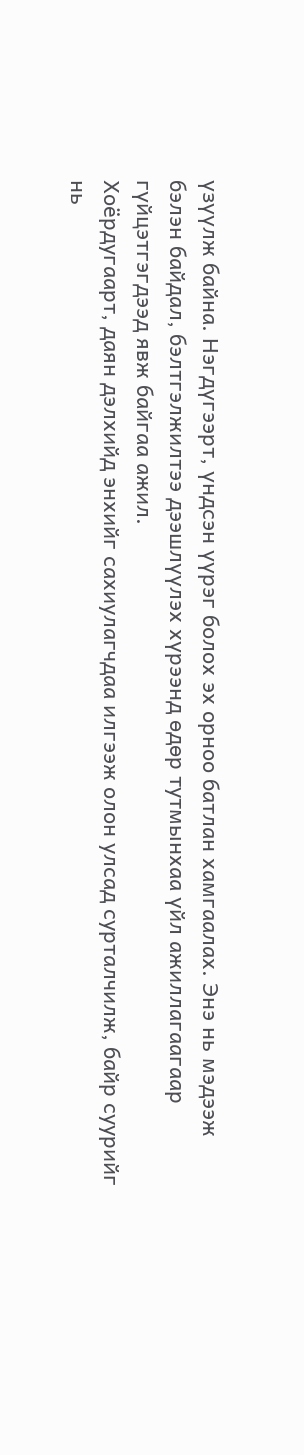үзүүлж байна. Нэгдүгээрт, үндсэн үүрэг болох эх орноо батлан хамгаалах. Энэ нь мэдээж бэлэн байдал, бэлтгэлжилтээ дээшлүүлэх хүрээнд өдөр тутмынхаа үйл ажиллагаагаар гүйцэтгэгдээд явж байгаа ажил.
Хоёрдугаарт, даян дэлхийд энхийг сахиулагчдаа илгээж олон улсад сурталчилж, байр суурийг нь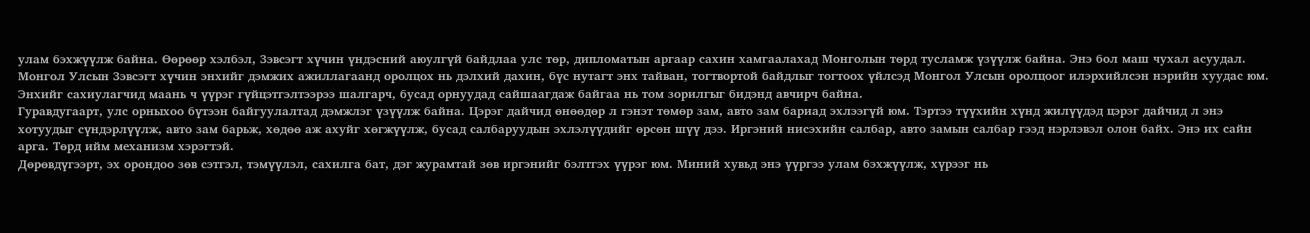улам бэхжүүлж байна. Өөрөөр хэлбэл, Зэвсэгт хүчин үндэсний аюулгүй байдлаа улс төр, дипломатын аргаар сахин хамгаалахад Монголын төрд тусламж үзүүлж байна. Энэ бол маш чухал асуудал. Монгол Улсын Зэвсэгт хүчин энхийг дэмжих ажиллагаанд оролцох нь дэлхий дахин, бүс нутагт энх тайван, тогтвортой байдлыг тогтоох үйлсэд Монгол Улсын оролцоог илэрхийлсэн нэрийн хуудас юм. Энхийг сахиулагчид маань ч үүрэг гүйцэтгэлтээрээ шалгарч, бусад орнуудад сайшаагдаж байгаа нь том зорилгыг бидэнд авчирч байна.
Гуравдугаарт, улс орныхоо бүтээн байгуулалтад дэмжлэг үзүүлж байна. Цэрэг дайчид өнөөдөр л гэнэт төмөр зам, авто зам бариад эхлээгүй юм. Тэртээ түүхийн хүнд жилүүдэд цэрэг дайчид л энэ хотуудыг сүндэрлүүлж, авто зам барьж, хөдөө аж ахуйг хөгжүүлж, бусад салбаруудын эхлэлүүдийг өрсөн шүү дээ. Иргэний нисэхийн салбар, авто замын салбар гээд нэрлэвэл олон байх. Энэ их сайн арга. Төрд ийм механизм хэрэгтэй.
Дөрөвдүгээрт, эх орондоо зөв сэтгэл, тэмүүлэл, сахилга бат, дэг журамтай зөв иргэнийг бэлтгэх үүрэг юм. Миний хувьд энэ үүргээ улам бэхжүүлж, хүрээг нь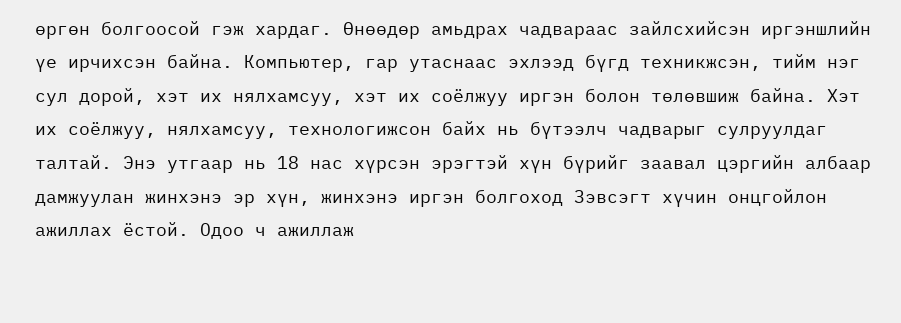өргөн болгоосой гэж хардаг. Өнөөдөр амьдрах чадвараас зайлсхийсэн иргэншлийн үе ирчихсэн байна. Компьютер, гар утаснаас эхлээд бүгд техникжсэн, тийм нэг сул дорой, хэт их нялхамсуу, хэт их соёлжуу иргэн болон төлөвшиж байна. Хэт их соёлжуу, нялхамсуу, технологижсон байх нь бүтээлч чадварыг сулруулдаг талтай. Энэ утгаар нь 18 нас хүрсэн эрэгтэй хүн бүрийг заавал цэргийн албаар дамжуулан жинхэнэ эр хүн, жинхэнэ иргэн болгоход Зэвсэгт хүчин онцгойлон ажиллах ёстой. Одоо ч ажиллаж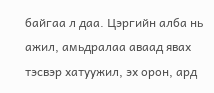байгаа л даа. Цэргийн алба нь ажил, амьдралаа аваад явах тэсвэр хатуужил, эх орон, ард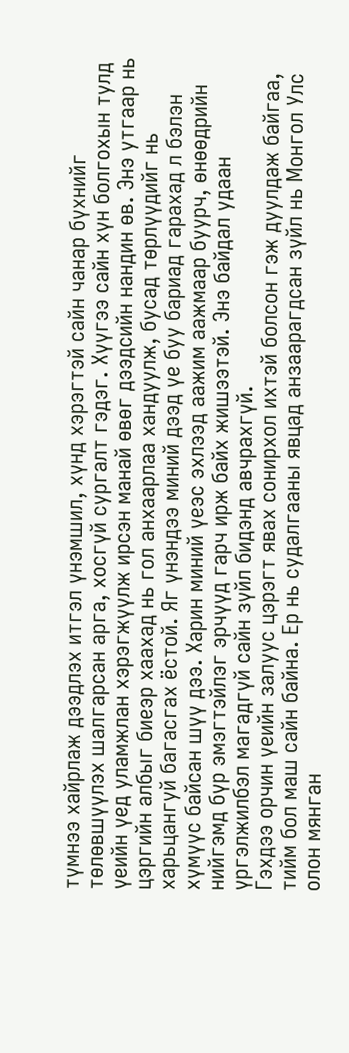түмнээ хайрлаж дээдлэх итгэл үнэмшил, хүнд хэрэгтэй сайн чанар бүхнийг төлөвшүүлэх шалгарсан арга, хосгүй сургалт гэдэг. Хүүгээ сайн хүн болгохын тулд үеийн үед уламжлан хэрэгжүүлж ирсэн манай өвөг дээдсийн нандин өв. Энэ утгаар нь цэргийн албыг биеэр хаахад нь гол анхаарлаа хандуулж, бусад төрлүүдийг нь харьцангуй багасгах ёстой. Яг үнэндээ миний дээд үе буу бариад гарахад л бэлэн хүмүүс байсан шүү дээ. Харин миний үеэс эхлээд аажим аажмаар буурч, өнөөдрийн нийгэмд бүр эмэгтэйлэг эрчүүд гарч ирж байх жишээтэй. Энэ байдал удаан үргэлжилбэл магадгүй сайн зүйл бидэнд авчрахгүй.
Гэхдээ орчин үеийн залуус цэрэгт явах сонирхол ихтэй болсон гэж дуулдаж байгаа, тийм бол маш сайн байна. Ер нь судалгааны явцад анзаарагдсан зүйл нь Монгол Улс олон мянган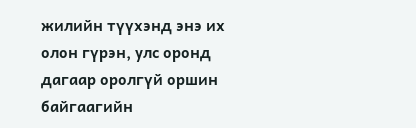жилийн түүхэнд энэ их олон гүрэн, улс оронд дагаар оролгүй оршин байгаагийн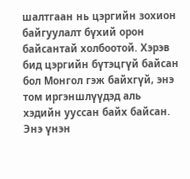шалтгаан нь цэргийн зохион байгуулалт бүхий орон байсантай холбоотой. Хэрэв бид цэргийн бүтэцгүй байсан бол Монгол гэж байхгүй, энэ том иргэншлүүдэд аль хэдийн ууссан байх байсан. Энэ үнэн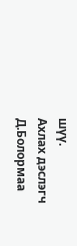шүү.
Ахлах дэслэгч Д.Болормаа